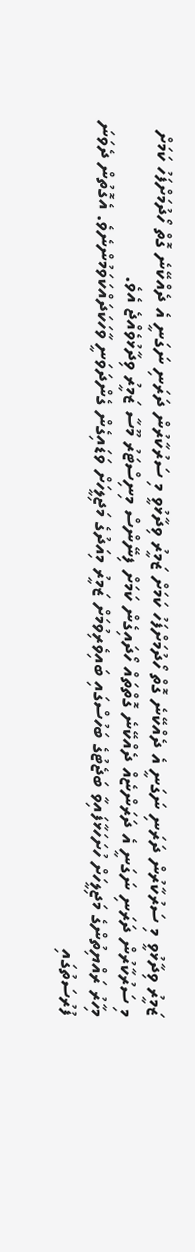ޒަމީރު ވިދާޅުވީ މި ސަރުކާރުން ދަރަނި ނަގަނީ އެ ދެއްކޭނެ ގޮތް ހޯދުމަށްފަހު ކަމަށް ޒަމީރު ވިދާޅުވީ މި ސަރުކާރުން ދަރަނި ނަގަނީ އެ ދެއްކޭނެ ގޮތް ހޯދުމަށްފަހު ކަމަށް
މި ސަރުކާރުން ދަރަނި ނަގަނީ އެ ދަރަންޏެއް ދެއްކޭނެ ގޮތްތައް ހޯދައިގެން ކަމަށް ފިނޭންސް މިނިސްޓަރު މޫސާ ޒަމީރު ވިދާޅުވެއްޖެ އެވެ.
މިހާރު ރައްޔިތުންގެ މަޖިލީހަށް ހުށަހަޅާފައިވާ ބަޖެޓުގެ ބަހުސްގައި ބައިވެރިވުމަށް ޒަމީރު މިއަދުގެ މަޖިލީހަށް ވަޑައިގެން ގެންދަވަނީ ވާހަކަދައްކަވަމުންނެވެ. އެގޮތުން ދެވަނަ ފުރުސަތުގައި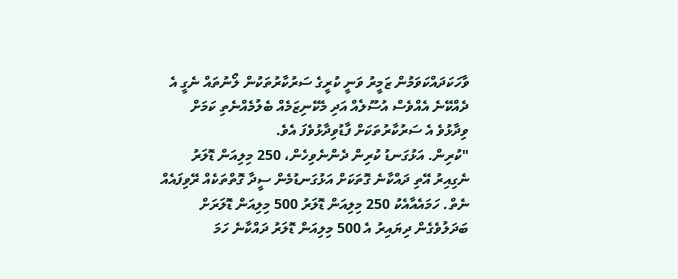ވާހަކަދައްކަވަމުން ޒަމީރު ވަނީ ކުރީގެ ސަރުކާރުތަކުން ލޯނުތައް ނެގީ އެ ދެއްކޭނެ އެއްވެސް އުސޫލެއް އަދި މެކޭނިޒަމެއް ބެލުމެއްނެތި ކަމަށް ވިދާޅުވެ އެ ސަރުކާރުތަކަށް ފާޑުވިދާޅުވެފަ އެވެ.
"ކުރިން. އަޅުގަނޑު ކުރިން ދެންނެވިހެން، 250 މިލިއަން ޑޮލަރު ނެގިއިރު އޭތި ދައްކާނެ ގޮތަކަށް އަޅުގަނޑުމެން ސީދާ ގޮތްތަކެއް ރޭވިފައެއް ނެތް. ހަމައެއާއެކު 250 މިލިއަން ޑޮލަރު 500 މިލިއަން ޑޮލަރަށް ބަދަލުވެގެން ދިޔައިރު އެ 500 މިލިއަން ޑޮލަރު ދައްކާނެ ހަމަ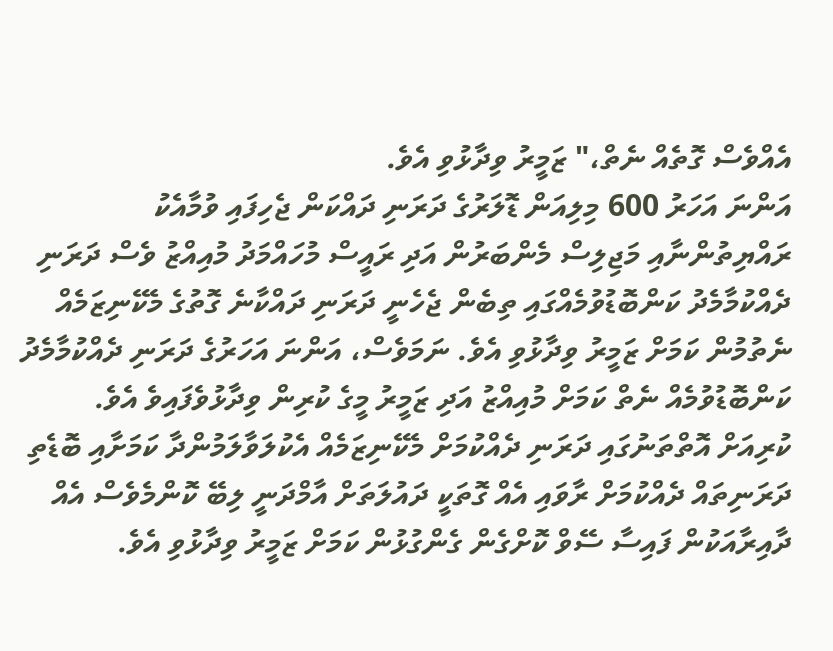އެއްވެސް ގޮތެއް ނެތް،" ޒަމީރު ވިދާޅުވި އެވެ.
އަންނަ އަހަރު 600 މިލިއަން ޑޮލަރުގެ ދަރަނި ދައްކަން ޖެހިފައި ވުމާއެކު ރައްޔިތުންނާއި މަޖިލިސް މެންބަރުން އަދި ރައީސް މުހައްމަދު މުއިއްޒު ވެސް ދަރަނި ދެއްކުމާމެދު ކަންބޮޑުވުމެއްގައި ތިބެން ޖެހެނީ ދަރަނި ދައްކާނެ ގޮތުގެ މެކޭނިޒަމެއް ނެތުމުން ކަމަށް ޒަމީރު ވިދާޅުވި އެވެ. ނަމަވެސް، އަންނަ އަހަރުގެ ދަރަނި ދެއްކުމާމެދު ކަންބޮޑުވުމެއް ނެތް ކަމަށް މުއިއްޒު އަދި ޒަމީރު މީގެ ކުރިން ވިދާޅުވެފައިވެ އެވެ.
ކުރިއަށް އޮތްތަނުގައި ދަރަނި ދެއްކުމަށް މެކޭނިޒަމެއް އެކުލަވާލަމުންދާ ކަމަށާއި ބޮޑެތި ދަރަނިތައް ދެއްކުމަށް ރާވައި އެއް ގޮތަކީ ދައުލަތަށް އާމްދަނީ ލިބޭ ކޮންމެވެސް އެއް ދާއިރާއަކުން ފައިސާ ސޭވް ކޮށްގެން ގެންގުޅުން ކަމަށް ޒަމީރު ވިދާޅުވި އެވެ.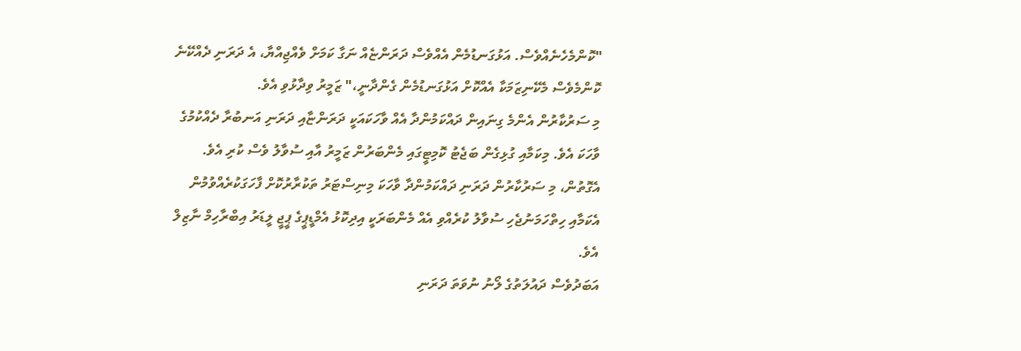"ކޮންމެހެނެއްވެސް. އަޅުގަނޑުމެން އެއްވެސް ދަރަންޏެއް ނަގާ ކަމަށް ވެއްޖިއްޔާ، އެ ދަރަނި ދެއްކޭނެ ކޮންމެވެސް މެކޭނިޒަމަކާ އެއްކޮށް އަޅުގަނޑުމެން ގެންދާނީ،" ޒަމީރު ވިދާޅުވި އެވެ.
މި ސަރުކާރުން އެންމެ ގިނައިން ދައްކަމުންދާ އެއް ވާހަކައަކީ ދަރަންޏާއި ދަރަނި އަނބުރާ ދެއްކުމުގެ ވާހަކަ އެވެ. މިކަމާއި ގުޅިގެން ބަޖެޓު ކޮމިޓީގައި މެންބަރުން ޒަމީރު އާއި ސުވާލު ވެސް ކުރި އެވެ.
އެގޮތުން، މި ސަރުކާރުން ދަރަނި ދައްކަމުންދާ ވާހަކަ މިނިސްޓަރު ތަކުރާރުކޮށް ފާހަގަކުރެއްވުމުން އެކަމާއި ހިތްހަމަނުޖެހި ސުވާލު ކުރެއްވި އެއް މެންބަރަކީ އިދިކޮޅު އެމްޑީޕީގެ ޕީޖީ ލީޑަރު އިބްރާހިމް ނާޒިލް އެވެ.
އަބަދުވެސް ދައުލަތުގެ ލޯނު ނުވަތަ ދަރަނި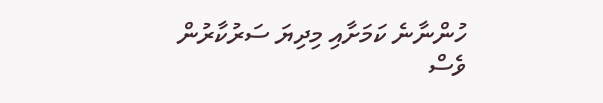ހުންނާނެ ކަމަށާއި މިދިޔަ ސަރުކާރުން ވެސް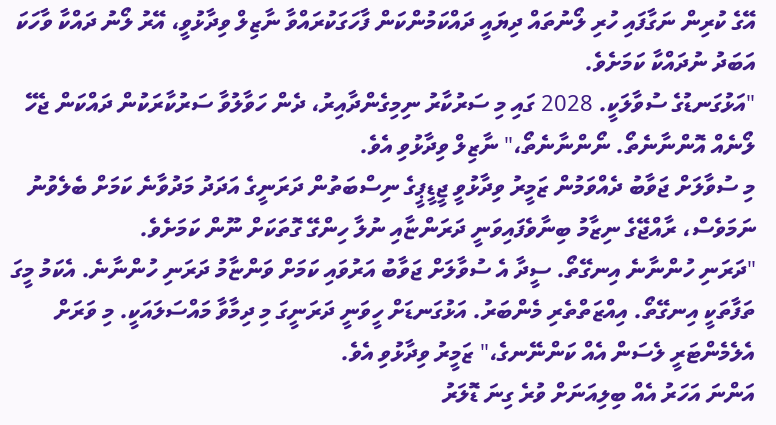އޭގެ ކުރިން ނަގާފައި ހުރި ލޯނުތައް ދިޔައީ ދައްކަމުންކަން ފާހަގަކުރައްވާ ނާޒިލް ވިދާޅުވީ، އޭރު ލޯނު ދައްކާ ވާހަކަ އަބަދު ނުދައްކާ ކަމަށެވެ.
"އަޅުގަނޑުގެ ސުވާލަކީ. 2028 ގައި މި ސަރުކާރު ނިމިގެންދާއިރު، ދެން ހަވާލުވާ ސަރުކާރަކުން ދައްކަން ޖެހޭ ލޯނެއް އޮންނާނެތޯ. ނޯންނާނެތޯ،" ނާޒިލް ވިދާޅުވި އެވެ.
މި ސުވާލަށް ޖަވާބު ދެއްވަމުން ޒަމީރު ވިދާޅުވީ ޖީޑީޕީގެ ނިސްބަތުން ދަރަނީގެ އަދަދު މަދުވާނެ ކަމަށް ބެލެވުނު ނަމަވެސް، ރާއްޖޭގެ ނިޒާމު ބިނާވެފައިވަނީ ދަރަންޏާއި ނުލާ ހިންގޭ ގޮތަކަށް ނޫން ކަމަށެވެ.
"ދަރަނި ހުންނާނެ އިނގޭތޯ. ސީދާ އެ ސުވާލަށް ޖަވާބު އަރުވައި ކަމަށް ވަންޏާމު ދަރަނި ހުންނާނެ. އެކަމު މީގަ ތަފާތަކީ އިނގޭތޯ. އިއްޒަތްތެރި މެންބަރު. އަޅުގަނޑަށް ހީވަނީ ދަރަނީގަ މި ދިމާވާ މައްސަލައަކީ. މި ވަރަށް އެލެމެންޓަރީ ލެސަން އެއް ކަންނޭނގެ،" ޒަމީރު ވިދާޅުވި އެވެ.
އަންނަ އަހަރު އެއް ބިލިއަނަށް ވުރެ ގިނަ ޑޮލަރު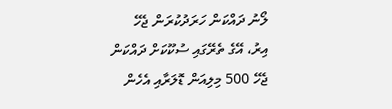ލޯނު ދައްކަން ހަރަދުކުރަން ޖެހޭ އިރު، އޭގެ ތެރޭގައި ސުކޫކަށް ދައްކަން ޖެހޭ 500 މިލިއަން ޑޮލަރާއި އެހެން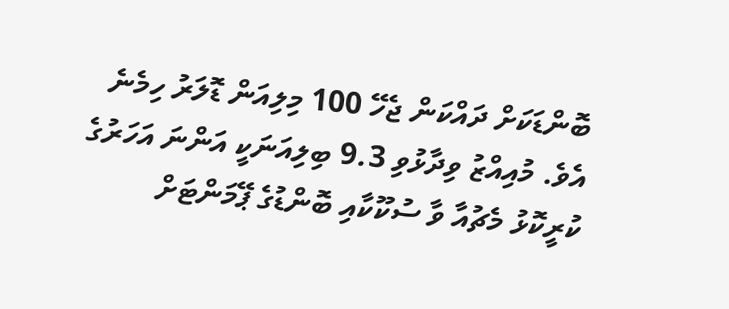ބޮންޑަކަށް ދައްކަން ޖެހޭ 100 މިލިއަން ޑޮލަރު ހިމެނެ އެވެ. މުއިއްޒު ވިދާޅުވި 9.3 ބިލިއަނަކީ އަންނަ އަހަރުގެ ކުރީކޮޅު މެޗުއާ ވާ ސުކޫކާއި ބޮންޑުގެ ޕޭމަންޓަށް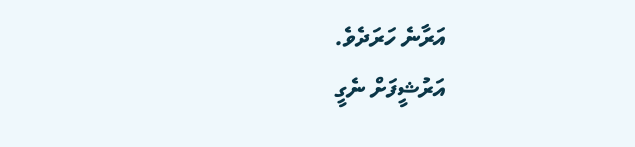އަރާނެ ހަރަދެވެ.
އަރުޝީފަށް ނެގީ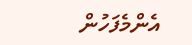އެންމެފަހުން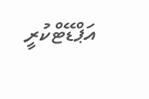އަޕްޑޭޓްކުރީ